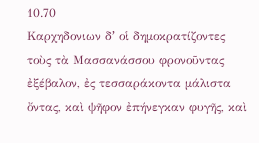10.70
Καρχηδονιων δʼ οἱ δημοκρατίζοντες τοὺς τὰ Μασσανάσσου φρονοῦντας ἐξέβαλον, ἐς τεσσαράκοντα μάλιστα ὄντας, καὶ ψῆφον ἐπήνεγκαν φυγῆς, καὶ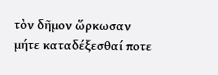τὸν δῆμον ὥρκωσαν μήτε καταδέξεσθαί ποτε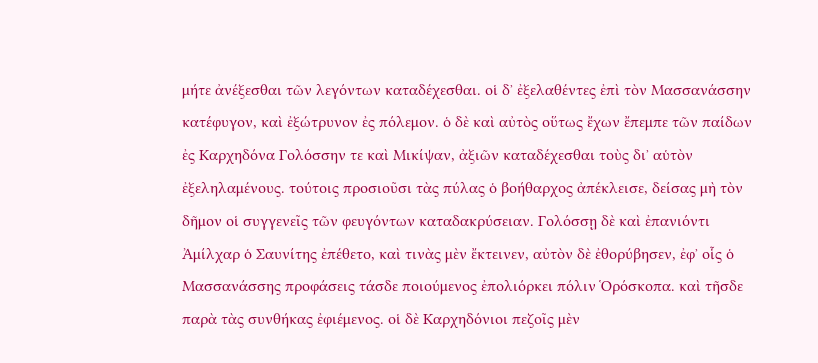μήτε ἀνέξεσθαι τῶν λεγόντων καταδέχεσθαι. οἱ δʼ ἐξελαθέντες ἐπὶ τὸν Μασσανάσσην κατέφυγον, καὶ ἐξώτρυνον ἐς πόλεμον. ὁ δὲ καὶ αὐτὸς οὕτως ἔχων ἔπεμπε τῶν παίδων ἐς Καρχηδόνα Γολόσσην τε καὶ Μικίψαν, ἀξιῶν καταδέχεσθαι τοὺς διʼ αὑτὸν ἐξεληλαμένους. τούτοις προσιοῦσι τὰς πύλας ὁ βοήθαρχος ἀπέκλεισε, δείσας μὴ τὸν δῆμον οἱ συγγενεῖς τῶν φευγόντων καταδακρύσειαν. Γολόσσῃ δὲ καὶ ἐπανιόντι Ἀμίλχαρ ὁ Σαυνίτης ἐπέθετο, καὶ τινὰς μὲν ἔκτεινεν, αὐτὸν δὲ ἐθορύβησεν, ἐφʼ οἷς ὁ Μασσανάσσης προφάσεις τάσδε ποιούμενος ἐπολιόρκει πόλιν Ὁρόσκοπα. καὶ τῆσδε παρὰ τὰς συνθήκας ἐφιέμενος. οἱ δὲ Καρχηδόνιοι πεζοῖς μὲν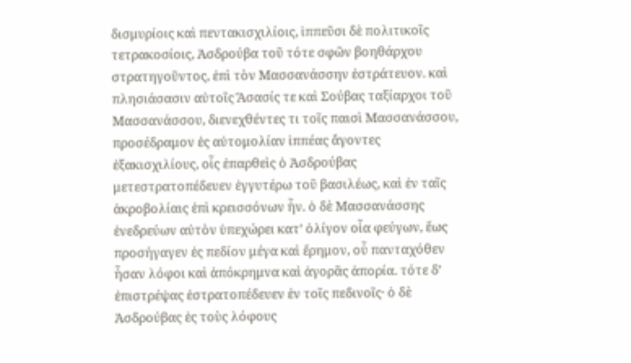δισμυρίοις καὶ πεντακισχιλίοις, ἱππεῦσι δὲ πολιτικοῖς τετρακοσίοις, Ἀσδρούβα τοῦ τότε σφῶν βοηθάρχου στρατηγοῦντος, ἐπὶ τὸν Μασσανάσσην ἐστράτευον. καὶ πλησιάσασιν αὐτοῖς Ἅσασίς τε καὶ Σούβας ταξίαρχοι τοῦ Μασσανάσσου, διενεχθέντες τι τοῖς παισὶ Μασσανάσσου, προσέδραμον ἐς αὐτομολίαν ἱππέας ἄγοντες ἑξακισχιλίους, οἷς ἐπαρθεὶς ὁ Ἀσδρούβας μετεστρατοπέδευεν ἐγγυτέρω τοῦ βασιλέως, καὶ ἐν ταῖς ἀκροβολίαις ἐπὶ κρεισσόνων ἦν. ὁ δὲ Μασσανάσσης ἐνεδρεύων αὐτὸν ὑπεχώρει κατʼ ὀλίγον οἷα φεύγων, ἕως προσήγαγεν ἐς πεδίον μέγα καὶ ἔρημον, οὗ πανταχόθεν ἦσαν λόφοι καὶ ἀπόκρημνα καὶ ἀγορᾶς ἀπορία. τότε δʼ ἐπιστρέψας ἐστρατοπέδευεν ἐν τοῖς πεδινοῖς· ὁ δὲ Ἀσδρούβας ἐς τοὺς λόφους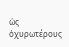ὡς ὀχυρωτέρους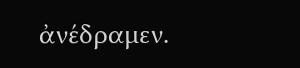ἀνέδραμεν.